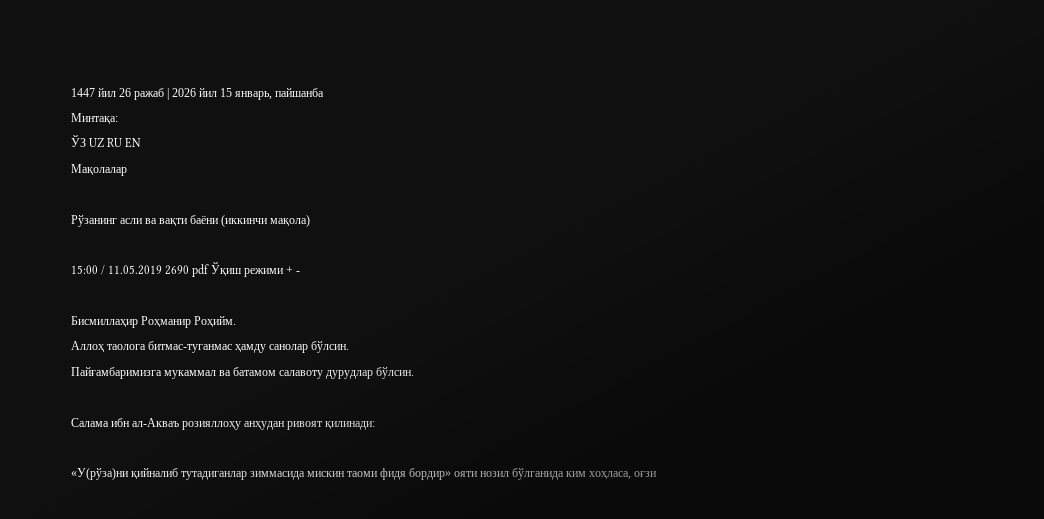1447 йил 26 ражаб | 2026 йил 15 январь, пайшанба
Минтақа:
ЎЗ UZ RU EN
Мақолалар

Рўзанинг асли ва вақти баёни (иккинчи мақола)

15:00 / 11.05.2019 2690 pdf Ўқиш режими + -

Бисмиллаҳир Роҳманир Роҳийм.
Аллоҳ таолога битмас-туганмас ҳамду санолар бўлсин.
Пайғамбаримизга мукаммал ва батамом салавоту дурудлар бўлсин.

Салама ибн ал-Акваъ розияллоҳу анҳудан ривоят қилинади:

«У(рўза)ни қийналиб тутадиганлар зиммасида мискин таоми фидя бордир» ояти нозил бўлганида ким хоҳласа, оғзи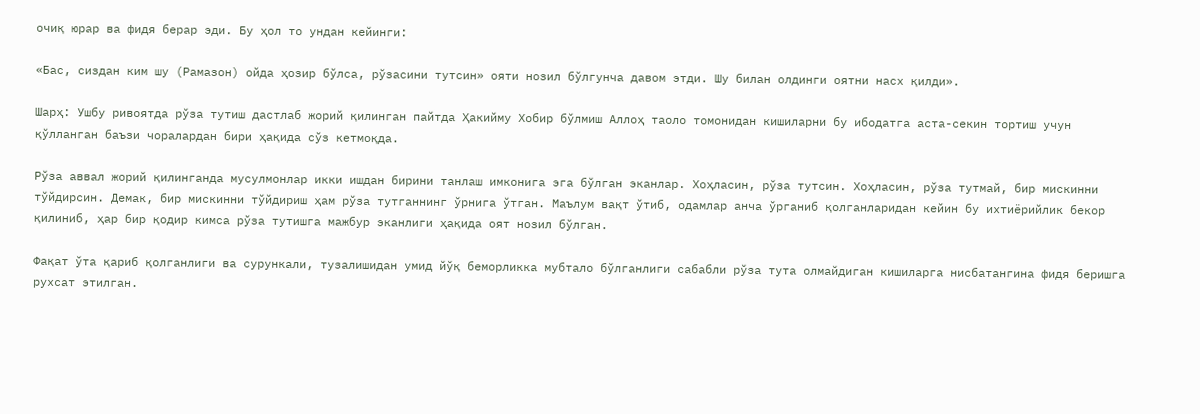очиқ юрар ва фидя берар эди. Бу ҳол то ундан кейинги:

«Бас, сиздан ким шу (Рамазон) ойда ҳозир бўлса, рўзасини тутсин» ояти нозил бўлгунча давом этди. Шу билан олдинги оятни насх қилди».

Шарҳ: Ушбу ривоятда рўза тутиш дастлаб жорий қилинган пайтда Ҳакийму Хобир бўлмиш Аллоҳ таоло томонидан кишиларни бу ибодатга аста-секин тортиш учун қўлланган баъзи чоралардан бири ҳақида сўз кетмоқда.

Рўза аввал жорий қилинганда мусулмонлар икки ишдан бирини танлаш имконига эга бўлган эканлар. Хоҳласин, рўза тутсин. Хоҳласин, рўза тутмай, бир мискинни тўйдирсин. Демак, бир мискинни тўйдириш ҳам рўза тутганнинг ўрнига ўтган. Маълум вақт ўтиб, одамлар анча ўрганиб қолганларидан кейин бу ихтиёрийлик бекор қилиниб, ҳар бир қодир кимса рўза тутишга мажбур эканлиги ҳақида оят нозил бўлган.

Фақат ўта қариб қолганлиги ва сурункали, тузалишидан умид йўқ беморликка мубтало бўлганлиги сабабли рўза тута олмайдиган кишиларга нисбатангина фидя беришга рухсат этилган.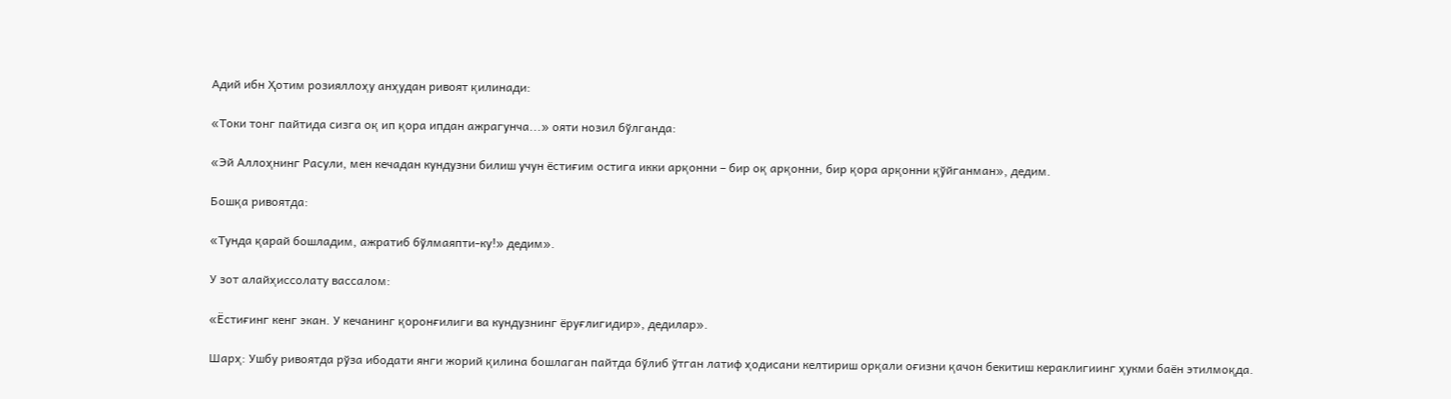Адий ибн Ҳотим розияллоҳу анҳудан ривоят қилинади:

«Токи тонг пайтида сизга оқ ип қора ипдан ажрагунча...» ояти нозил бўлганда:

«Эй Аллоҳнинг Расули, мен кечадан кундузни билиш учун ёстиғим остига икки арқонни – бир оқ арқонни, бир қора арқонни қўйганман», дедим.

Бошқа ривоятда:

«Тунда қарай бошладим, ажратиб бўлмаяпти-ку!» дедим».

У зот алайҳиссолату вассалом:

«Ёстиғинг кенг экан. У кечанинг қоронғилиги ва кундузнинг ёруғлигидир», дедилар».

Шарҳ: Ушбу ривоятда рўза ибодати янги жорий қилина бошлаган пайтда бўлиб ўтган латиф ҳодисани келтириш орқали оғизни қачон бекитиш кераклигиинг ҳукми баён этилмоқда.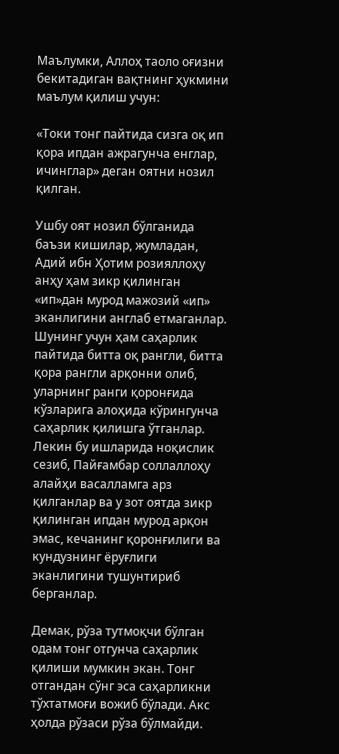Маълумки, Аллоҳ таоло оғизни бекитадиган вақтнинг ҳукмини маълум қилиш учун:

«Токи тонг пайтида сизга оқ ип қора ипдан ажрагунча енглар, ичинглар» деган оятни нозил қилган.

Ушбу оят нозил бўлганида баъзи кишилар, жумладан, Адий ибн Ҳотим розияллоҳу анҳу ҳам зикр қилинган «ип»дан мурод мажозий «ип» эканлигини англаб етмаганлар. Шунинг учун ҳам саҳарлик пайтида битта оқ рангли, битта қора рангли арқонни олиб, уларнинг ранги қоронғида кўзларига алоҳида кўрингунча саҳарлик қилишга ўтганлар. Лекин бу ишларида ноқислик сезиб, Пайғамбар соллаллоҳу алайҳи васалламга арз қилганлар ва у зот оятда зикр қилинган ипдан мурод арқон эмас, кечанинг қоронғилиги ва кундузнинг ёруғлиги эканлигини тушунтириб берганлар.

Демак, рўза тутмоқчи бўлган одам тонг отгунча саҳарлик қилиши мумкин экан. Тонг отгандан сўнг эса саҳарликни тўхтатмоғи вожиб бўлади. Акс ҳолда рўзаси рўза бўлмайди.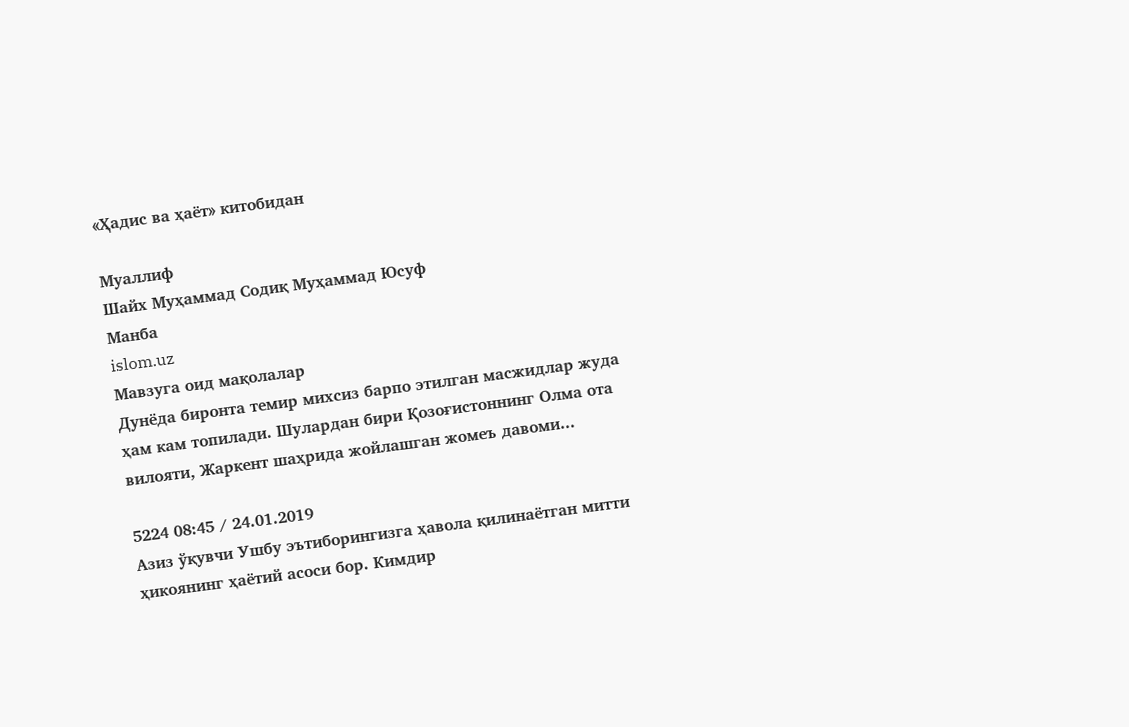«Ҳадис ва ҳаёт» китобидан

Муаллиф
Шайх Муҳаммад Содиқ Муҳаммад Юсуф
Манба
islom.uz
Мавзуга оид мақолалар
Дунёда биронта темир михсиз барпо этилган масжидлар жуда ҳам кам топилади. Шулардан бири Қозоғистоннинг Олма ота вилояти, Жаркент шаҳрида жойлашган жомеъ давоми...

5224 08:45 / 24.01.2019
Азиз ўқувчи Ушбу эътиборингизга ҳавола қилинаётган митти ҳикоянинг ҳаётий асоси бор. Кимдир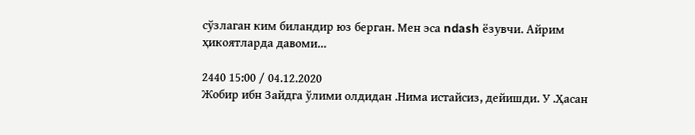сўзлаган ким биландир юз берган. Мен эса ndash ёзувчи. Айрим ҳикоятларда давоми...

2440 15:00 / 04.12.2020
Жобир ибн Зайдга ўлими олдидан .Нима истайсиз, дейишди. У .Ҳасан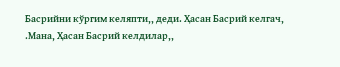Басрийни кўргим келяпти,, деди. Ҳасан Басрий келгач, .Мана, Ҳасан Басрий келдилар,,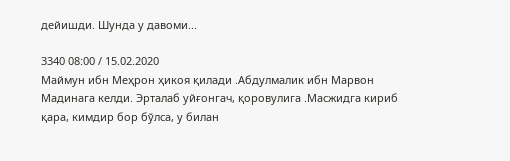дейишди. Шунда у давоми...

3340 08:00 / 15.02.2020
Маймун ибн Меҳрон ҳикоя қилади .Абдулмалик ибн Марвон Мадинага келди. Эрталаб уйғонгач, қоровулига .Масжидга кириб қара, кимдир бор бўлса, у билан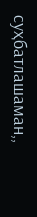суҳбатлашаман,,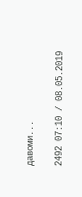давоми...

2492 07:10 / 08.05.2019